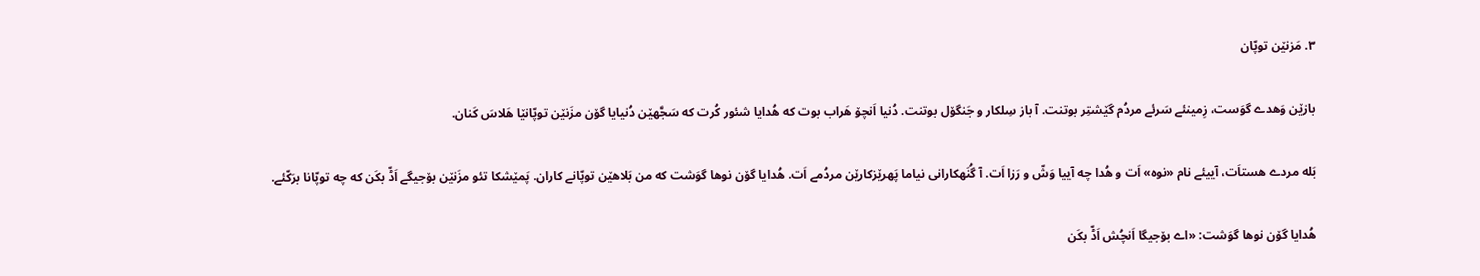۳. مَزنێن توپّان

بازێن وَهدے گوَست، زِمینئے سَرئے مردُم گێشتِر بوتنت. آ باز سِلکار و جَنگۆل بوتنت. دُنیا اَنچۆ هَراب بوت که هُدایا شئور کُرت که سَجَّهێن دُنیایا گۆن مزَنێن توپّانێا هَلاسَ کَنان.

بَله مردے هستاَت، آییئے نام «نوه» اَت و هُدا چه آییا وَشّ و رَزا اَت. آ گُنَهکارانی نیاما پَهرێزکارێن مردُمے اَت. هُدایا گۆن نوها گوَشت که من بَلاهێن توپّانے کاران. پَمێشکا تئو مزَنێن بۆجیگے اَڈّ بکَن که چه توپّانا برَکّئے.

هُدایا گۆن نوها گوَشت: «اے بۆجیگا اَنچُش اَڈّ بکَن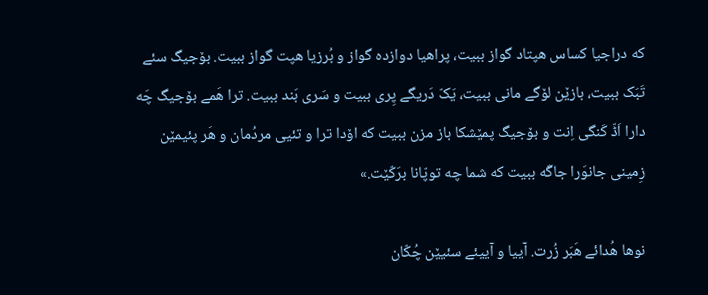که دراجیا کساس هپتاد گواز ببیت، پراهیا دوازده گواز و بُرزیا هپت گواز ببیت. بۆجیگ سئے تَبَک ببیت، بازێن لۆگے مانی ببیت، یَکّ دَریگے پِری ببیت و سَری بَند ببیت. ترا هَمے بۆجیگ چَه دارا اَڈّ کَنگی اِنت و بۆجیگ پمێشکا باز مزن ببیت که اۆدا ترا و تئیی مردُمان و هَر پئیمێن زِمینی جانوَرا جاگَه ببیت که شما چه توپّانا برَکّێت.»

نوها هُدائے هَبَر زُرت. آییا و آییئے سئیێن چُکّان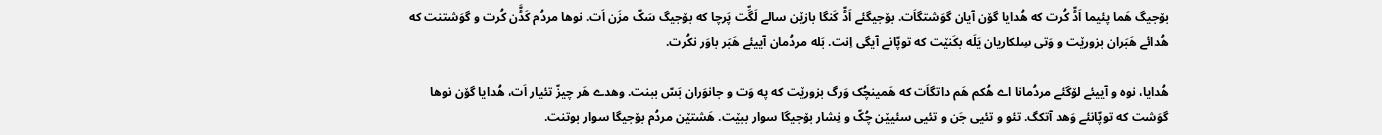بۆجیگ هَما پئیما اَڈّ کُرت که هُدایا گۆن آیان گوَشتگاَت. بۆجیگئے اَڈّ کَنگا بازێن سالے لَگِّت پَرچا که بۆجیگ سَکّ مزَن اَت. نوها مردُم کَڈَّن کُرت و گوَشتنت که هُدائے هَبَران بزورێت و وَتی سِلکاریان یَلَه بکَنێت که توپّانے آیگی اِنت. بَله مردُمان آییئے هَبَر باوَر نکُرت.

هُدایا، نوه و آییئے لۆگئے مردُمانا اے هُکم هَم داتگاَت که هَمینچُک وَرگ بزورێت که په وَت و جانوَران بَسّ ببنت. وهدے هَر چیزّ تئیار اَت، هُدایا گۆن نوها گوَشت که توپّانئے وَهد آتکگ. تئو و تئیی جَن و تئیی سئیێن چُکّ و نِشار بۆجیگا سوار ببێت. هَشتێن مردُم بۆجیگا سوار بوتنت.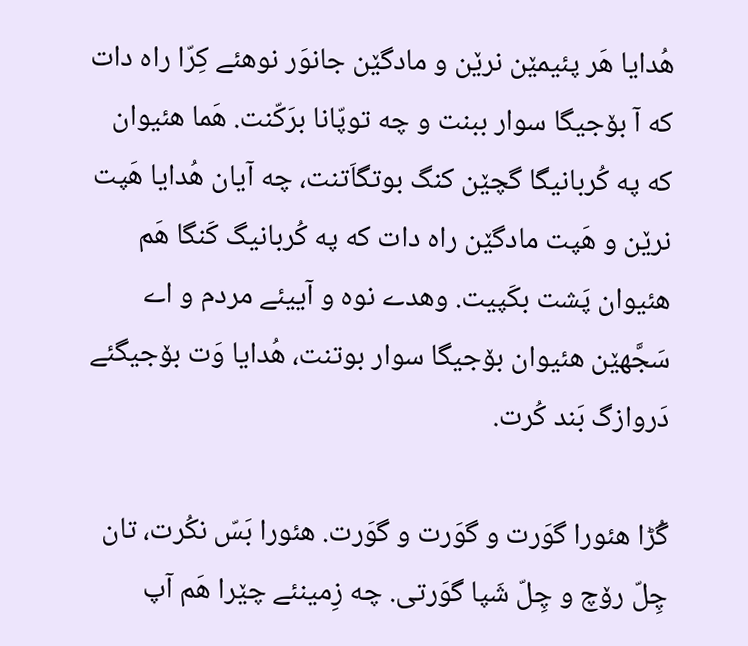هُدایا هَر پئیمێن نرێن و مادگێن جانوَر نوهئے کِرّا راه دات که آ بۆجیگا سوار ببنت و چه توپّانا برَکّنت. هَما هئیوان که په کُربانیگا گچێن کنگ بوتگاَتنت، چه آیان هُدایا هَپت نرێن و هَپت مادگێن راه دات که په کُربانیگ کَنگا هَم هئیوان پَشت بکَپیت. وهدے نوه و آییئے مردم و اے سَجَّهێن هئیوان بۆجیگا سوار بوتنت، هُدایا وَت بۆجیگئے دَروازگ بَند کُرت.

گُڑا هئورا گوَرت و گوَرت و گوَرت. هئورا بَسّ نکُرت، تان چِلّ رۆچ و چِلّ شَپا گوَرتی. چه زِمینئے چێرا هَم آپ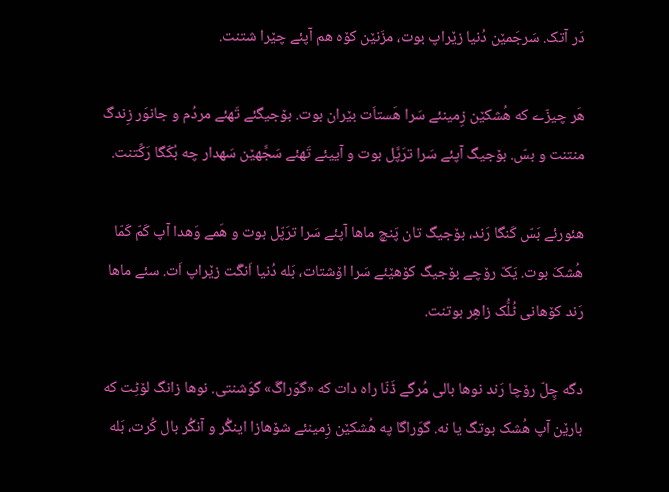دَر آتک. سَرجَمێن دُنیا زێراپ بوت، مزَنێن کۆه هم آپئے چێرا شتنت.

هَر چیزّے که هُشکێن زِمینئے سَرا هَستاَت بێران بوت. بۆجیگئے تَهئے مردُم و جانوَر زِندگ منتنت و بسّ. بۆجیگ آپئے سَرا ترَپَّل بوت و آییئے تَهئے سَجَّهێن سَهدار چه بُکّگا رَکِّتنت.

هئورئے بَسّ کَنگا رَند، بۆجیگ تان پَنچ ماها آپئے سَرا ترَپّل بوت و هَمے وَهدا آپ کَمّ کَمّا هُشکَ بوت. یَکّ رۆچے بۆجیگ کۆهێئے سَرا اۆشتات، بَله دُنیا اَنگَت زێراپ اَت. سئے ماها رَند کۆهانی ٹُلُّک زاهِر بوتنت.

دگه چِلّ رۆچا رَند نوها بالی مُرگے ڈَنّا راه دات که «گوَراگَ» گوَشنتی. نوها زانگ لۆٹِت که بارێن آپ هُشک بوتگ یا نه. گوَراگا په هُشکێن زِمینئے شۆهازا اینگُر و آنگُر بال کُرت، بَله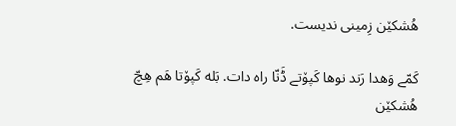هُشکێن زِمینی ندیست.

کَمّے وَهدا رَند نوها کَپۆتے ڈَنّا راه دات. بَله کَپۆتا هَم هِچّ هُشکێن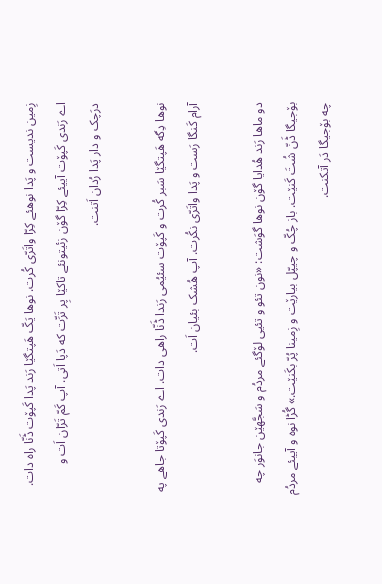زِمین ندیست و پَدا نوهئے کِرّا واتَرّی کُرت. نوها یَکّ هَپتگێا رَند پَدا کَپۆت ڈَنّا راه دات. اے رَندی کَپۆت آییئے کِرّا گۆن زئیتونئے تاکێا پِر تَرِّت که دَپا اَتی. آپ کَمّ تَرّان اَت و درَچک و دار پَدا رُدان اَتنت.

نوها دِگه هَپتگێا سَبر کُرت و کَپۆت سئیُمی رَندا ڈَنّا راهی دات. اے رَندی کَپۆتا جاهے په آرام کَنگا رَست و پَدا واتَرّی نکُرت. آپ هُشک بئیان اَت.

دو ماها رَند هُدایا گۆن نوها گوَشت: «نون تئو و تئیی لۆگئے مردُم و سَجَّهێن جانوَر چه بۆجیگا ڈَنّ شُتَ کَنێت. باز چُکّ و چیپّل بیارێت و زِمینا پُرّ بکَنێت.» گُڑا نوه و آییئے مردُم چه بۆجیگا دَر آتکنت.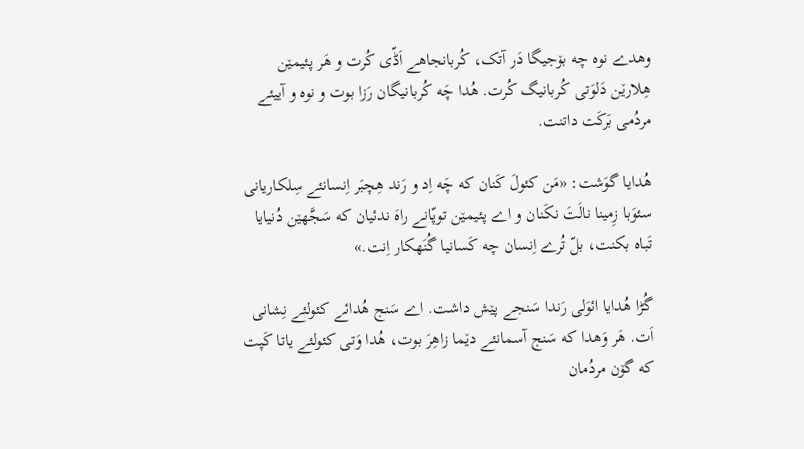وهدے نوه چه بۆجیگا دَر آتک، کُربانجاهے اَڈّی کُرت و هَر پئیمێن هِلارێن دَلوَتی کُربانیگ کُرت. هُدا چَه کُربانیگان رَزا بوت و نوه و آییئے مردُمی بَرکَت داتنت.

هُدایا گوَشت: «مَن کئولَ کَنان که چَه اِد و رَند هِچبَر اِنسانئے سِلکاریانی سئوَبا زِمینا نالَتَ نکَنان و اے پئیمێن توپّانے راهَ ندئیان که سَجَّهێن دُنیایا تَباه بکنت، بلّ تُرے اِنسان چه کَسانیا گُنَهکار اِنت.»

گُڑا هُدایا ائوَلی رَندا سَنجے پێش داشت. اے سَنج هُدائے کئولئے نِشانی اَت. هَر وَهدا که سَنج آسمانئے دێما زاهِرَ بوت، هُدا وَتی کئولئے یاتا کَپت که گۆن مردُمان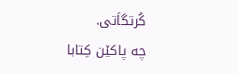کُرتگاَتی.
چه پاکێن کِتابا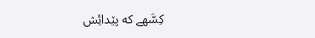کِسَّهے که پێدائِش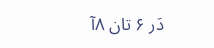دَر ۶ تان ۸آ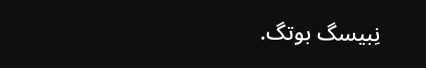نِبیسگ بوتگ.